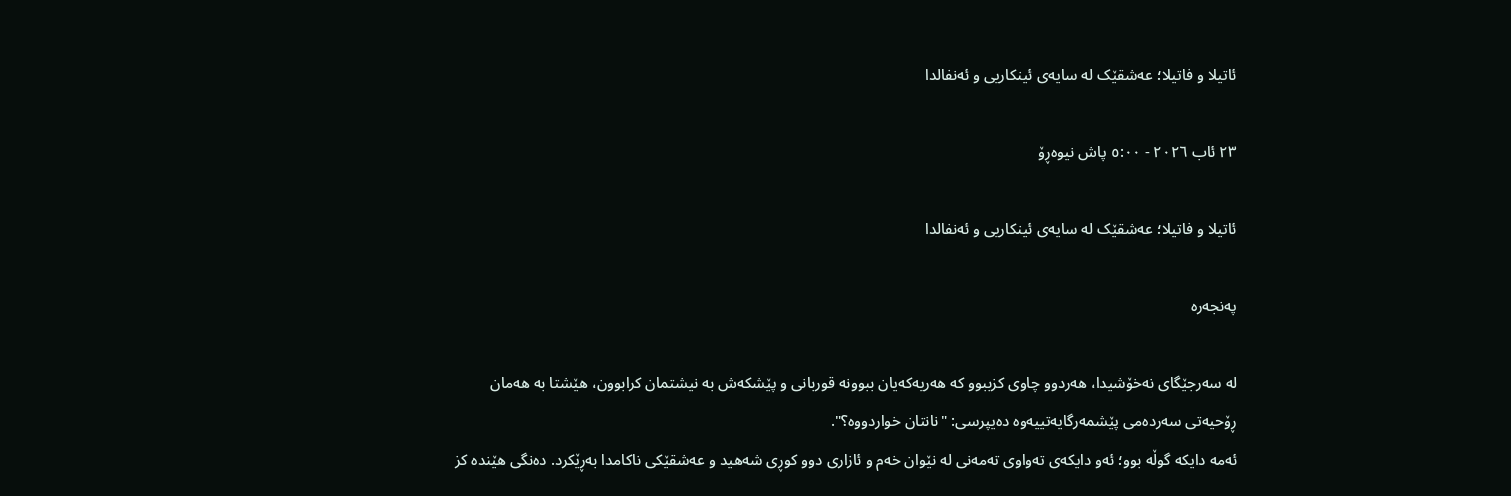ئاتیلا و فاتیلا؛ عەشقێک لە سایەی ئینکاریی و ئەنفالدا

٢٣ ئاب ٢٠٢٦ - ٥:٠٠ پاش نیوەڕۆ

ئاتیلا و فاتیلا؛ عەشقێک لە سایەی ئینکاریی و ئەنفالدا

پەنجەرە

لە سەرجێگای نەخۆشیدا، هەردوو چاوی کزببوو کە هەریەکەیان ببوونە قوربانی و پێشکەش بە نیشتمان کرابوون، هێشتا بە هەمان ڕۆحیەتی سەردەمی پێشمەرگایەتییەوە دەیپرسی: "نانتان خواردووە؟".
ئەمە دایکە گوڵە بوو؛ ئەو دایکەی تەواوی تەمەنی لە نێوان خەم و ئازاری دوو کوڕی شەهید و عەشقێکی ناکامدا بەڕێکرد. دەنگی هێندە کز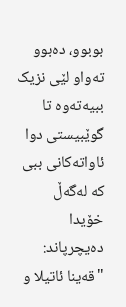بوبوو، دەبوو تەواو لێی نزیک ببیەتەوە تا گوێبیستی دوا ئاواتەکانی ببی کە لەگەڵ خۆیدا دەیچرپاند: "قەینا ئاتیلا و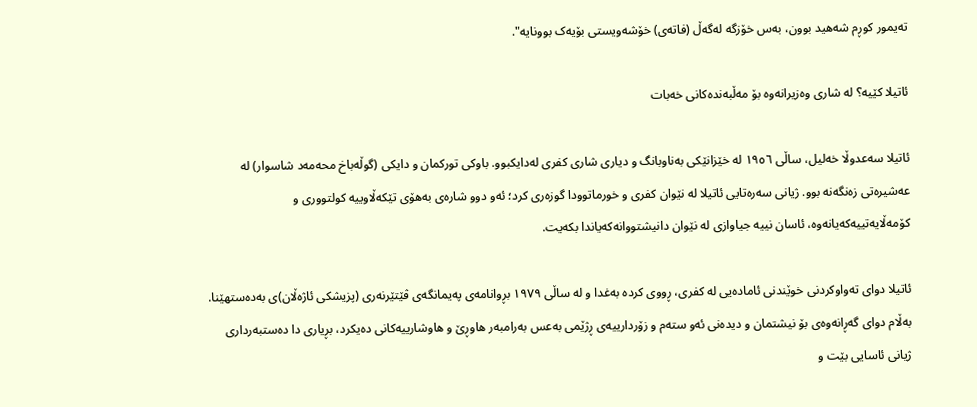تەیمور کوڕم شەهید بوون، بەس خۆزگە لەگەڵ (فاتەی) خۆشەویستی بۆیەک بوونایە".

ئاتیلا کێیە؟ لە شاری وەزیرانەوە بۆ مەڵبەندەکانی خەبات

ئاتیلا سەعدوڵا خەلیل، ساڵی ١٩٥٦ لە خێزانێکی بەناوبانگ و دیاری شاری کفری لەدایکبوو. باوکی تورکمان و دایکی (گوڵەباخ محەمەد شاسوار) لە عەشیرەتی زەنگەنە بوو. ژیانی سەرەتایی ئاتیلا لە نێوان کفری و خورماتوودا گوزەری کرد؛ ئەو دوو شارەی بەهۆی تێکەڵاوییە کولتووری و کۆمەڵایەتییەکەیانەوە، ئاسان نییە جیاوازی لە نێوان دانیشتووانەکەیاندا بکەیت.

ئاتیلا دوای تەواوکردنی خوێندنی ئامادەیی لە کفری، ڕووی کردە بەغدا و لە ساڵی ١٩٧٩ بڕوانامەی پەیمانگەی ڤێتێرنەری (پزیشکی ئاژەڵان)ی بەدەستهێنا. بەڵام دوای گەڕانەوەی بۆ نیشتمان و دیدەنی ئەو ستەم و زۆردارییەی ڕژێمی بەعس بەرامبەر هاوڕێ و هاوشارییەکانی دەیکرد، بڕیاری دا دەستبەرداری ژیانی ئاسایی بێت و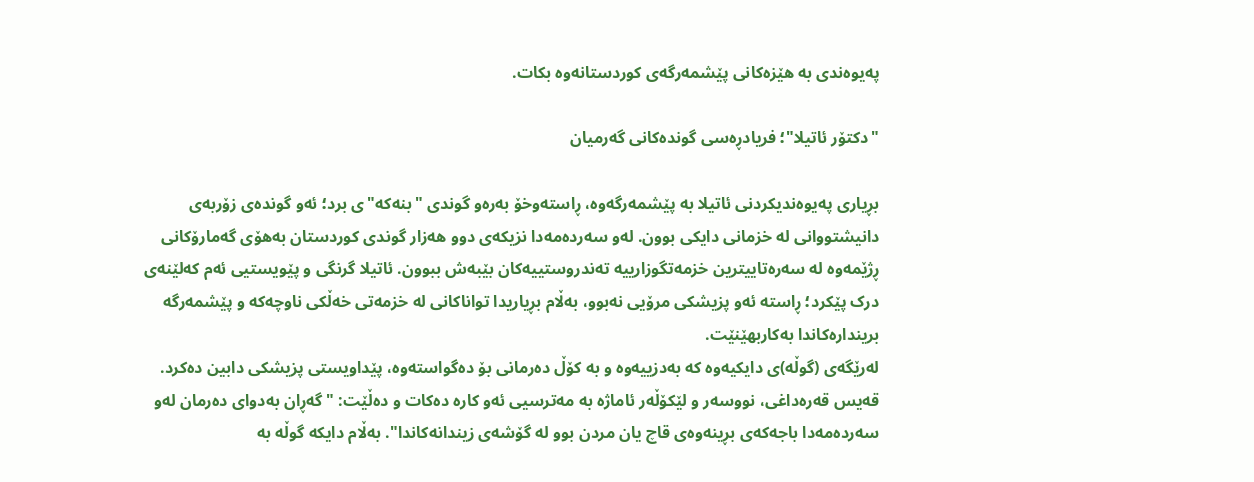پەیوەندی بە هێزەکانی پێشمەرگەی کوردستانەوە بکات.

"دکتۆر ئاتیلا"؛ فریادڕەسی گوندەکانی گەرمیان

بڕیاری پەیوەندیکردنی ئاتیلا بە پێشمەرگەوە، ڕاستەوخۆ بەرەو گوندی "بنەکە"ی برد؛ ئەو گوندەی زۆربەی دانیشتووانی لە خزمانی دایکی بوون. لەو سەردەمەدا نزیکەی دوو هەزار گوندی کوردستان بەهۆی گەمارۆکانی ڕژێمەوە لە سەرەتاییترین خزمەتگوزارییە تەندروستییەکان بێبەش ببوون. ئاتیلا گرنگی و پێویستیی ئەم کەلێنەی درک پێکرد؛ ڕاستە ئەو پزیشکی مرۆیی نەبوو، بەڵام بڕیاریدا تواناکانی لە خزمەتی خەڵکی ناوچەکە و پێشمەرگە بریندارەکاندا بەکاربهێنێت.
لەرێگەی (گوڵە)ی دایکیەوە کە بەدزییەوە و بە کۆڵ دەرمانی بۆ دەگواستەوە، پێداویستی پزیشکی دابین دەکرد. قەیس قەرەداغی، نووسەر و لێکۆڵەر ئاماژە بە مەترسیی ئەو کارە دەکات و دەڵێت: "گەڕان بەدوای دەرمان لەو سەردەمەدا باجەکەی بڕینەوەی قاچ یان مردن بوو لە گۆشەی زیندانەکاندا". بەڵام دایکە گوڵە بە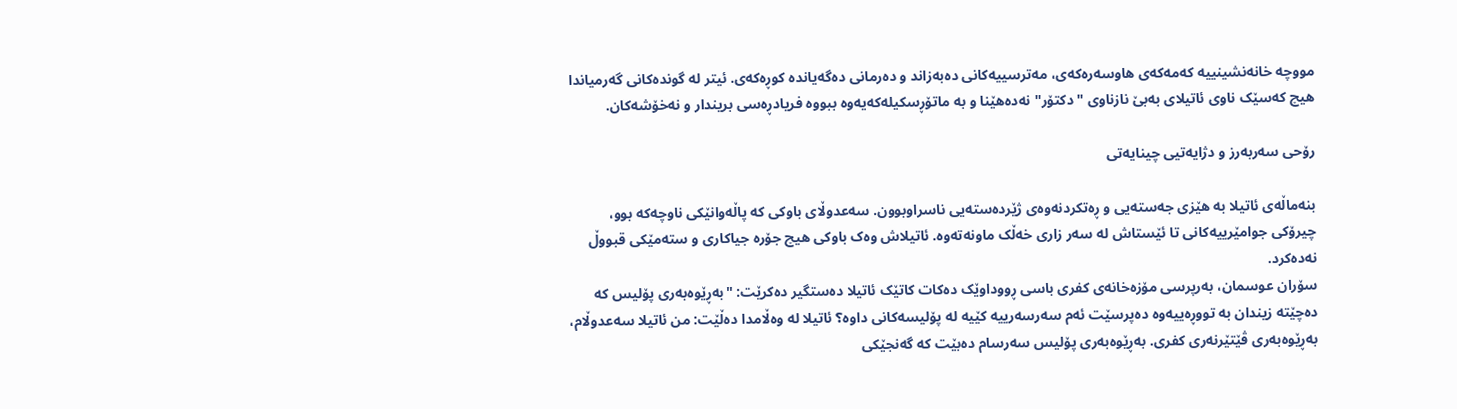مووچە خانەنشینییە کەمەکەی هاوسەرەکەی، مەترسییەکانی دەبەزاند و دەرمانی دەگەیاندە کوڕەکەی. ئیتر لە گوندەکانی گەرمیاندا هیچ کەسێک ناوی ئاتیلای بەبێ نازناوی "دکتۆر" نەدەهێنا و بە ماتۆڕسکیلەکەیەوە ببووە فریادڕەسی بریندار و نەخۆشەکان.

رۆحی سەربەرز و دژایەتیی چینایەتی

بنەماڵەی ئاتیلا بە هێزی جەستەیی و ڕەتکردنەوەی ژێردەستەیی ناسراوبوون. سەعدوڵای باوکی کە پاڵەوانێکی ناوچەکە بوو، چیرۆکی جوامێرییەکانی تا ئێستاش لە سەر زاری خەڵک ماونەتەوە. ئاتیلاش وەک باوکی هیچ جۆرە جیاکاری و ستەمێکی قبووڵ نەدەکرد.
سۆران عوسمان، بەرپرسی مۆزەخانەی کفری باسی ڕووداوێک دەکات کاتێک ئاتیلا دەستگیر دەکرێت: "بەڕێوەبەری پۆلیس کە دەچێتە زیندان بە تووڕەییەوە دەپرسێت ئەم سەرسەرییە کێیە لە پۆلیسەکانی داوە؟ ئاتیلا لە وەڵامدا دەڵێت: من ئاتیلا سەعدوڵام، بەڕێوەبەری ڤێتێرنەری کفری. بەڕێوەبەری پۆلیس سەرسام دەبێت کە گەنجێکی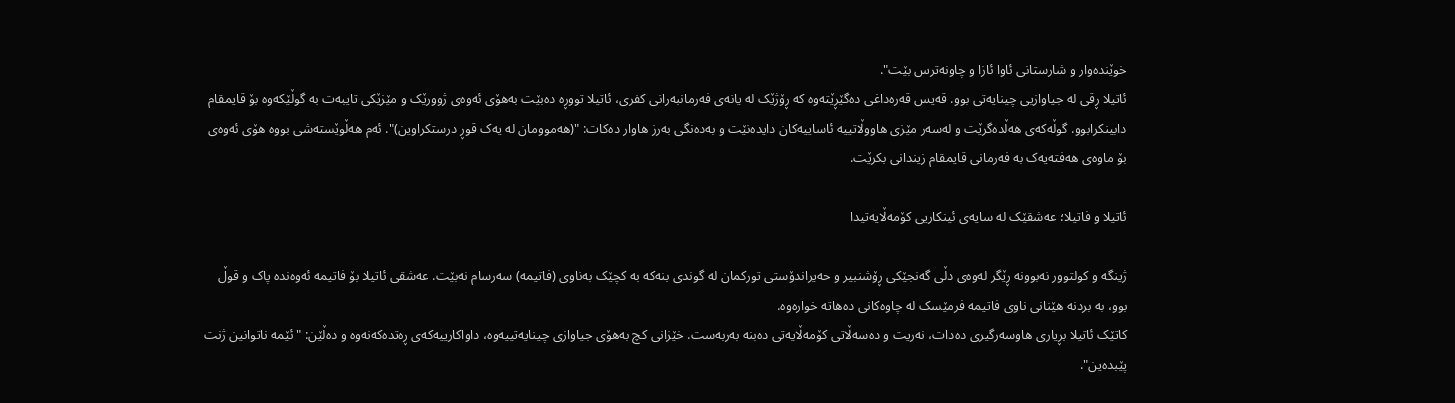خوێندەوار و شارستانی ئاوا ئازا و چاونەترس بێت".
ئاتیلا ڕقی لە جیاوازیی چینایەتی بوو. قەیس قەرەداغی دەگێڕێتەوە کە ڕۆژێک لە یانەی فەرمانبەرانی کفری، ئاتیلا تووڕە دەبێت بەهۆی ئەوەی ژوورێک و مێزێکی تایبەت بە گوڵێکەوە بۆ قایمقام دابینکرابوو. گوڵەکەی هەڵدەگرێت و لەسەر مێزی هاووڵاتییە ئاساییەکان دایدەنێت و بەدەنگی بەرز هاوار دەکات: "(هەموومان لە یەک قوڕ درستکراوین)". ئەم هەڵوێستەشی بووە هۆی ئەوەی بۆ ماوەی هەفتەیەک بە فەرمانی قایمقام زیندانی بکرێت.

ئاتیلا و فاتیلا؛ عەشقێک لە سایەی ئینکاریی کۆمەڵایەتیدا

ژینگە و کولتوور نەبوونە ڕێگر لەوەی دڵی گەنجێکی ڕۆشنبیر و حەیراندۆستی تورکمان لە گوندی بنەکە بە کچێک بەناوی (فاتیمە) سەرسام نەبێت. عەشقی ئاتیلا بۆ فاتیمە ئەوەندە پاک و قوڵ بوو، بە بردنە هێنانی ناوی فاتیمە فرمێسک لە چاوەکانی دەهاتە خوارەوە.
کاتێک ئاتیلا بڕیاری هاوسەرگیری دەدات، نەریت و دەسەڵاتی کۆمەڵایەتی دەبنە بەربەست. خێزانی کچ بەهۆی جیاوازی چینایەتییەوە، داواکارییەکەی ڕەتدەکەنەوە و دەڵێن: "ئێمه‌ ناتوانین ژنت پێبده‌ین".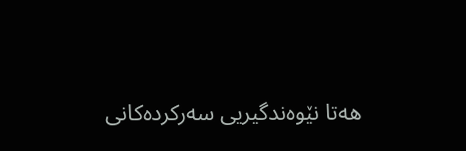هەتا نێوەندگیریی سەرکردەکانی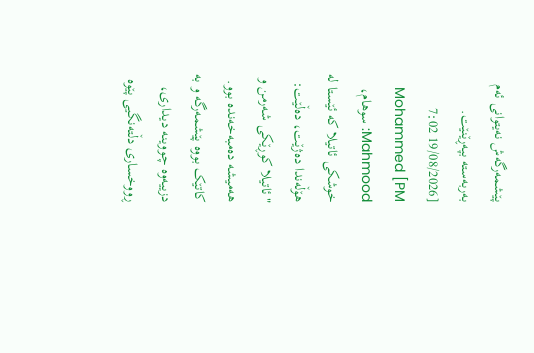پێشمەرگەش نەیتوانی ئەم بەربەستە بپەڕێنێت.
[19/08/2026 7:02 PM] Mohammed Mahmood: سوهام، خوشکی ئاتیلا کە ئێستا لە هۆڵەندا دەژێت، دەڵێت: "ئاتیلا کوڕێکی شەرمن و هەمیشە دەمبەخەندە بوو. کاتێک بووە پێشمەرگە و بە دزییەوە چووینە دیداری، ڕووخساری دڵتەنگیی پێوە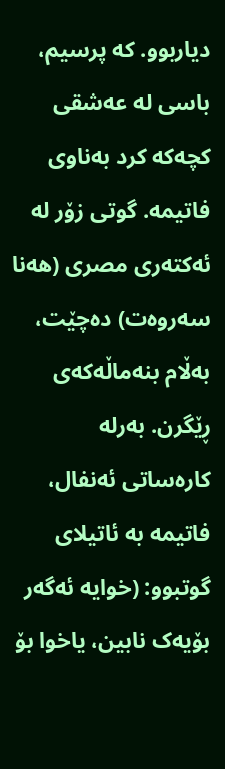دیاربوو. کە پرسیم، باسی لە عەشقی کچەکە کرد بەناوی فاتیمە. گوتی زۆر لە ئەکتەری مصری (هەنا سەروەت) دەچێت، بەڵام بنەماڵەکەی ڕێگرن. بەرلە کارەساتی ئەنفال، فاتیمە بە ئاتیلای گوتبوو: (خوایە ئەگەر بۆیەک نابین، یاخوا بۆ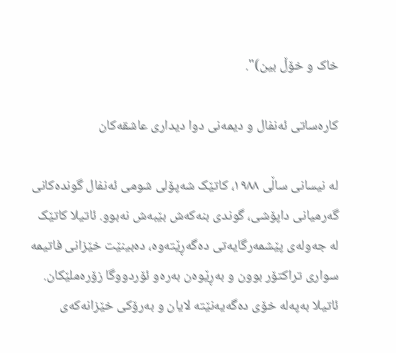خاک و خۆڵ بین)".

کارەساتی ئەنفال و دیمەنی دوا دیداری عاشقەکان

لە نیسانی ساڵی ١٩٨٨، کاتێک شەپۆلی شومی ئەنفال گوندەکانی گەرمیانی داپۆشی، گوندی بنەکەش بێبەش نەبوو. ئاتیلا کاتێک لە جەولەی پێشمەرگایەتی دەگەڕێتەوە، دەبینێت خێزانی فاتیمە سواری تراکتۆر بوون و بەڕێوەن بەرەو ئۆردووگا زۆرەملێکان. ئاتیلا بەپەلە خۆی دەگەیەنێتە لایان و بەرۆکی خێزانەکەی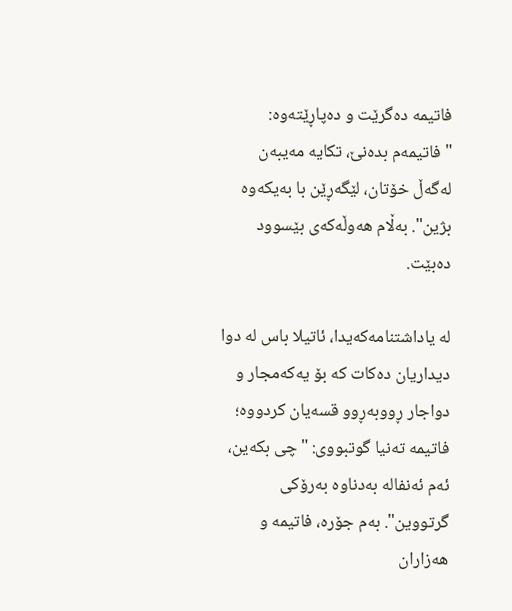فاتیمە دەگرێت و دەپاڕێتەوە: "فاتیمەم بدەنێ، تکایە مەیبەن لەگەڵ خۆتان، لێگەڕێن با بەیکەوە بژین". بەڵام هەوڵەکەی بێسوود دەبێت.

لە یاداشتنامەکەیدا، ئاتیلا باس لە دوا دیداریان دەکات کە بۆ یەکەمجار و دواجار ڕووبەڕوو قسەیان کردووە؛ فاتیمە تەنیا گوتبووی: "چی بکەین، ئەم ئەنفالە بەدناوە بەرۆکی گرتووین". بەم جۆرە، فاتیمە و هەزاران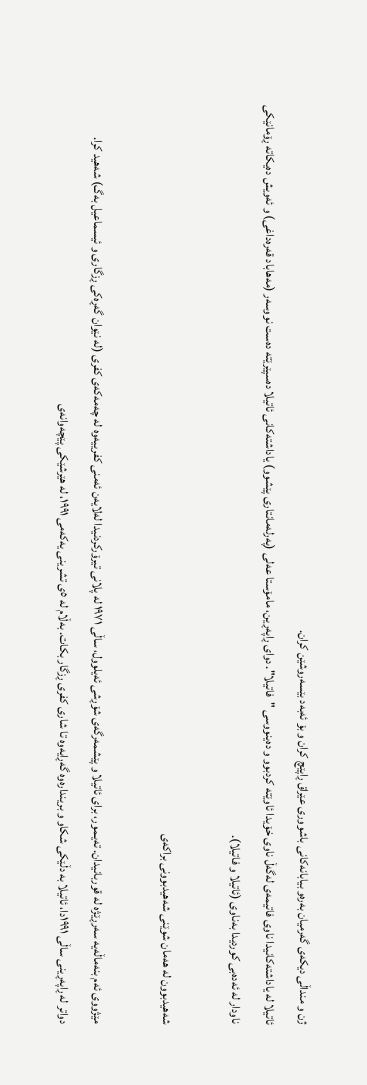ژن و منداڵی دیکەی گەرمیان بەرەو بیابانەکانی باشووری عێراق ڕاپێچ کران و بۆ ئەبەد بێسەروشێن کران.
ئاتیلا لە یاداشتەکانیدا ناوی فاتیمەی لەگەڵ ناوی خۆیدا ئاوێتە کردبوو و دەینووسی "فاتیلا". دوای ڕاپەڕین، مامۆستا عەلی (پەرلەمانتاری پێشوو) یاداشتەکانی ئاتیلا دەسپێرێتە دەست نووسەر (مەهاباد قەرەداغی) و ئەویش دەیکاتە ڕۆمانێکی ناودار لە ئەدەبی کوردیدا بەناوی (ئاتیلا و فاتیلا).

شەهیدبوون لە هەمان شوێنی شەهیدبوونی براکەی

مێژووی ئەم بنەماڵەیە سەرڕێژە لە قوربانیدان. تەیـمور، برای ئاتیلا و پێشمەرگەی شۆڕشی ئەیلوول، ساڵی ١٩٧١ لە پلانی تیرۆرکردنیدا لەلایەن ئەمنی کفرییەوە لە چەمەکەی کفری (لە نێوان گەڕەکی ڕزگاری و ئیسماعیل بەگ) شەهید کرا.
دواتر لە ڕاپەڕینی ساڵی ١٩٩١دا، ئاتیلا بە دڵێکی شکاو و بریندارەوە گەڕایەوە تا شاری کفری ڕزگار بکات. بەڵام لە ٥ی تشرینی یەکەمی ١٩٩١، لە هێرشێکی پێچەوانەی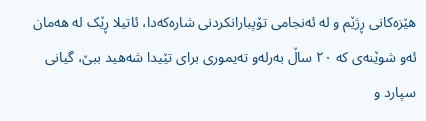هێزەکانی ڕژێم و لە ئەنجامی تۆپبارانکردنی شارەکەدا، ئاتیلا ڕێک لە هەمان ئەو شوێنەی کە ٢٠ ساڵ بەرلەو تەیموری برای تێیدا شەهید ببێ، گیانی سپارد و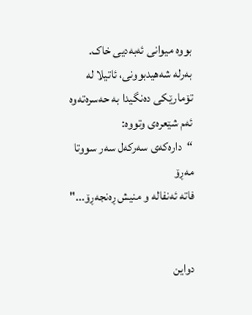بووە میوانی ئەبەدیی خاک.
بەرلە شەهیدبوونی، ئاتیلا لە تۆمارێکی دەنگیدا بە حەسرەتەوە ئەم شێعرەی وتووە:
“دارەکەی سەرکەل سەر سووتا مەڕۆ
فاتە ئەنفالە و منیش ڕەنجەڕۆ..."


دواین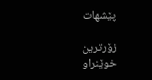پێشهات

زۆرترین خوێنراو